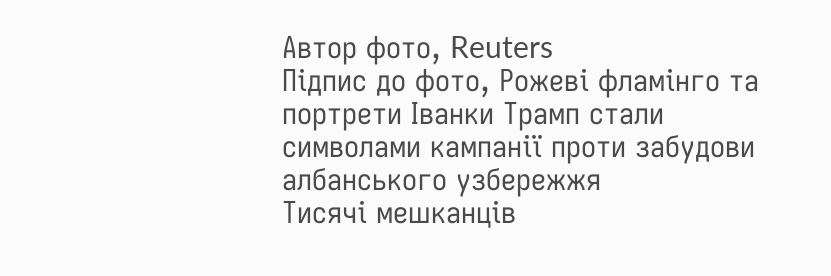Автор фото, Reuters
Підпис до фото, Рожеві фламінго та портрети Іванки Трамп стали символами кампанії проти забудови албанського узбережжя
Тисячі мешканців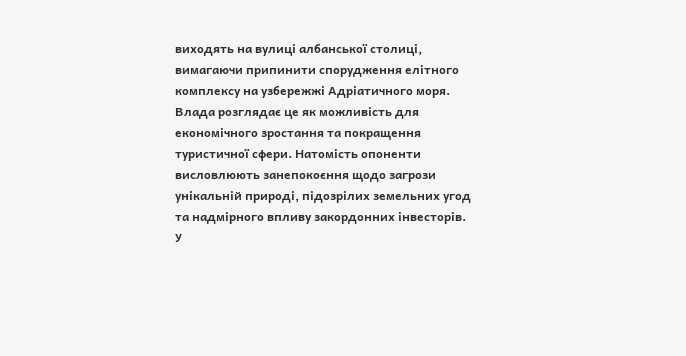виходять на вулиці албанської столиці, вимагаючи припинити спорудження елітного комплексу на узбережжі Адріатичного моря. Влада розглядає це як можливість для економічного зростання та покращення туристичної сфери. Натомість опоненти висловлюють занепокоєння щодо загрози унікальній природі, підозрілих земельних угод та надмірного впливу закордонних інвесторів.
У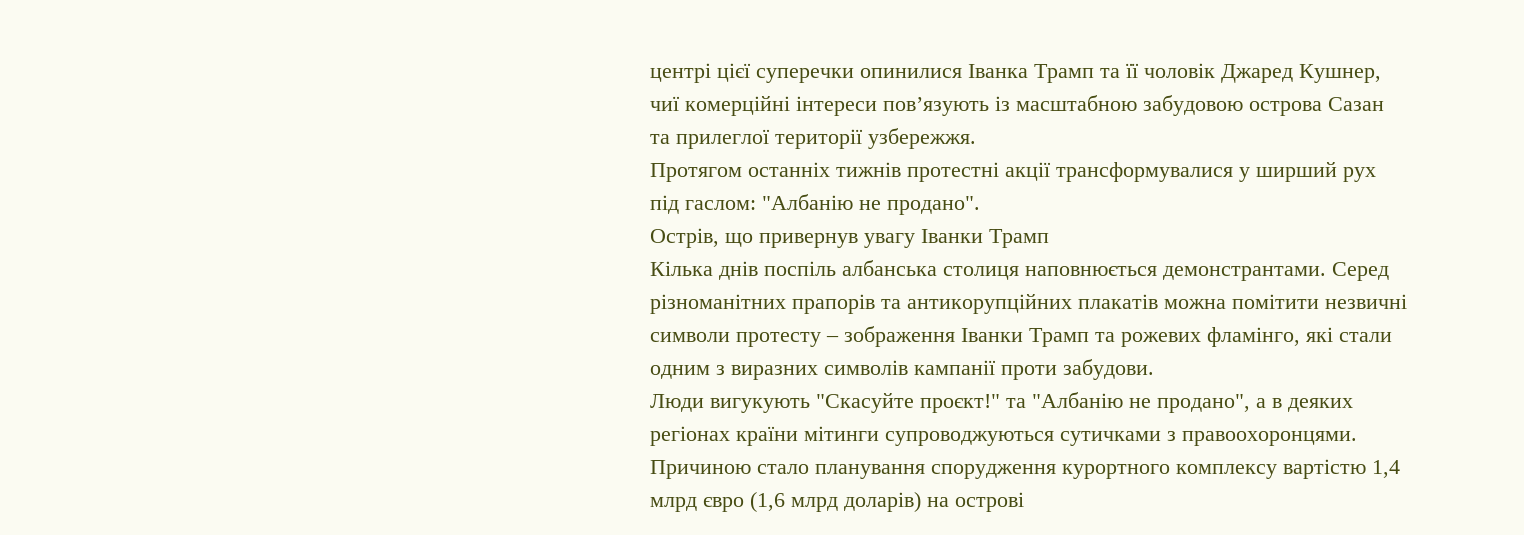центрі цієї суперечки опинилися Іванка Трамп та її чоловік Джаред Кушнер, чиї комерційні інтереси пов’язують із масштабною забудовою острова Сазан та прилеглої території узбережжя.
Протягом останніх тижнів протестні акції трансформувалися у ширший рух під гаслом: "Албанію не продано".
Острів, що привернув увагу Іванки Трамп
Кілька днів поспіль албанська столиця наповнюється демонстрантами. Серед різноманітних прапорів та антикорупційних плакатів можна помітити незвичні символи протесту – зображення Іванки Трамп та рожевих фламінго, які стали одним з виразних символів кампанії проти забудови.
Люди вигукують "Скасуйте проєкт!" та "Албанію не продано", а в деяких регіонах країни мітинги супроводжуються сутичками з правоохоронцями.
Причиною стало планування спорудження курортного комплексу вартістю 1,4 млрд євро (1,6 млрд доларів) на острові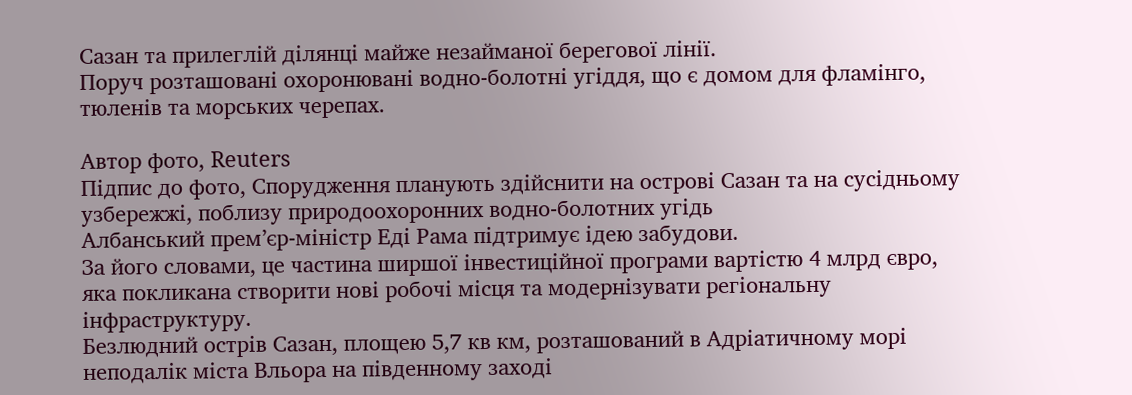Сазан та прилеглій ділянці майже незайманої берегової лінії.
Поруч розташовані охоронювані водно-болотні угіддя, що є домом для фламінго, тюленів та морських черепах.

Автор фото, Reuters
Підпис до фото, Спорудження планують здійснити на острові Сазан та на сусідньому узбережжі, поблизу природоохоронних водно-болотних угідь
Албанський прем’єр-міністр Еді Рама підтримує ідею забудови.
За його словами, це частина ширшої інвестиційної програми вартістю 4 млрд євро, яка покликана створити нові робочі місця та модернізувати регіональну інфраструктуру.
Безлюдний острів Сазан, площею 5,7 кв км, розташований в Адріатичному морі неподалік міста Вльора на південному заході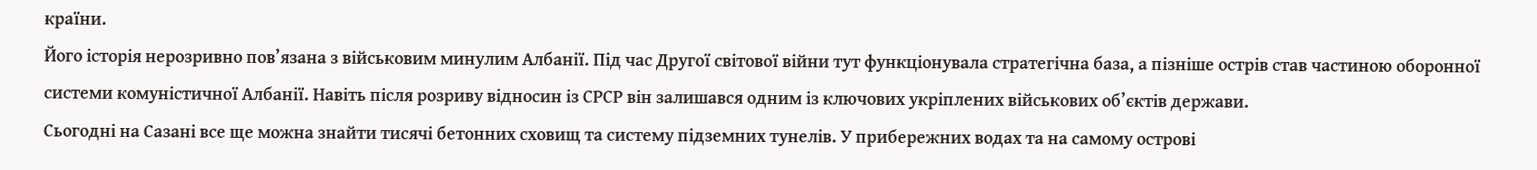країни.
Його історія нерозривно пов’язана з військовим минулим Албанії. Під час Другої світової війни тут функціонувала стратегічна база, а пізніше острів став частиною оборонної системи комуністичної Албанії. Навіть після розриву відносин із СРСР він залишався одним із ключових укріплених військових об’єктів держави.
Сьогодні на Сазані все ще можна знайти тисячі бетонних сховищ та систему підземних тунелів. У прибережних водах та на самому острові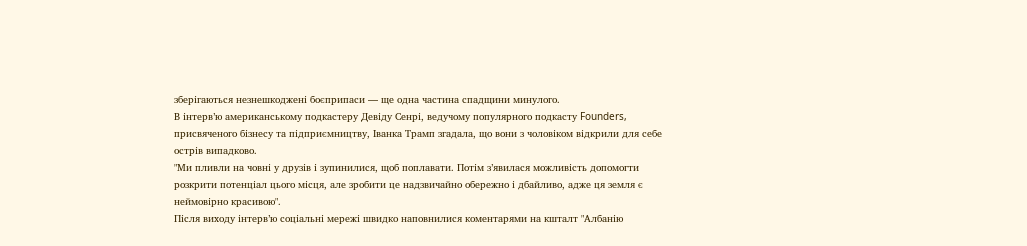зберігаються незнешкоджені боєприпаси — ще одна частина спадщини минулого.
В інтерв’ю американському подкастеру Девіду Сенрі, ведучому популярного подкасту Founders, присвяченого бізнесу та підприємництву, Іванка Трамп згадала, що вони з чоловіком відкрили для себе острів випадково.
"Ми пливли на човні у друзів і зупинилися, щоб поплавати. Потім з’явилася можливість допомогти розкрити потенціал цього місця, але зробити це надзвичайно обережно і дбайливо, адже ця земля є неймовірно красивою".
Після виходу інтерв’ю соціальні мережі швидко наповнилися коментарями на кшталт "Албанію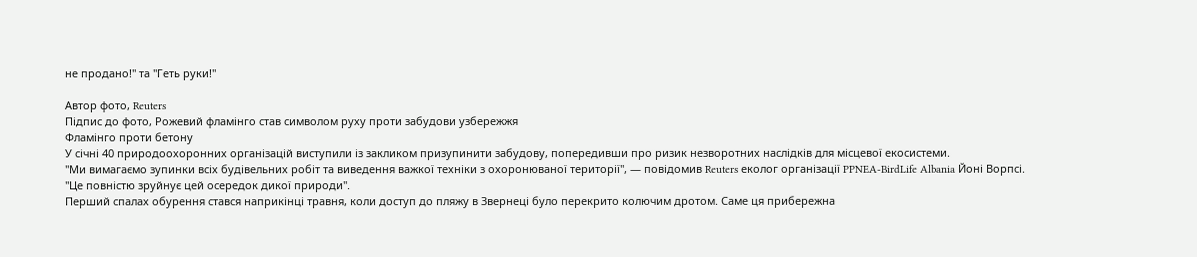не продано!" та "Геть руки!"

Автор фото, Reuters
Підпис до фото, Рожевий фламінго став символом руху проти забудови узбережжя
Фламінго проти бетону
У січні 40 природоохоронних організацій виступили із закликом призупинити забудову, попередивши про ризик незворотних наслідків для місцевої екосистеми.
"Ми вимагаємо зупинки всіх будівельних робіт та виведення важкої техніки з охоронюваної території", — повідомив Reuters еколог організації PPNEA-BirdLife Albania Йоні Ворпсі.
"Це повністю зруйнує цей осередок дикої природи".
Перший спалах обурення стався наприкінці травня, коли доступ до пляжу в Звернеці було перекрито колючим дротом. Саме ця прибережна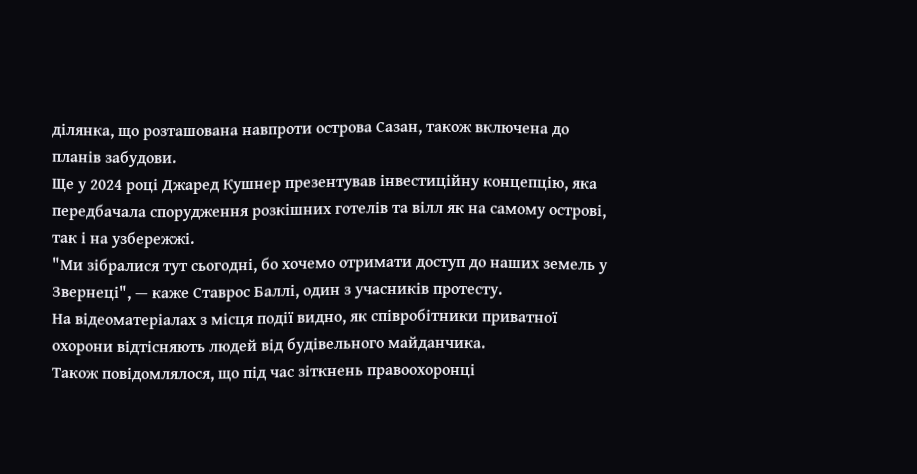ділянка, що розташована навпроти острова Сазан, також включена до планів забудови.
Ще у 2024 році Джаред Кушнер презентував інвестиційну концепцію, яка передбачала спорудження розкішних готелів та вілл як на самому острові, так і на узбережжі.
"Ми зібралися тут сьогодні, бо хочемо отримати доступ до наших земель у Звернеці", — каже Ставрос Баллі, один з учасників протесту.
На відеоматеріалах з місця події видно, як співробітники приватної охорони відтісняють людей від будівельного майданчика.
Також повідомлялося, що під час зіткнень правоохоронці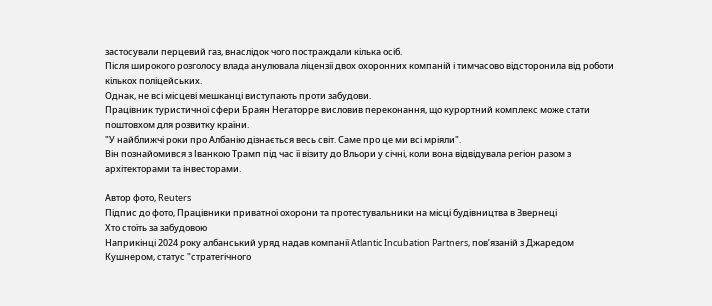застосували перцевий газ, внаслідок чого постраждали кілька осіб.
Після широкого розголосу влада анулювала ліцензії двох охоронних компаній і тимчасово відсторонила від роботи кількох поліцейських.
Однак, не всі місцеві мешканці виступають проти забудови.
Працівник туристичної сфери Браян Негаторре висловив переконання, що курортний комплекс може стати поштовхом для розвитку країни.
"У найближчі роки про Албанію дізнається весь світ. Саме про це ми всі мріяли".
Він познайомився з Іванкою Трамп під час її візиту до Вльори у січні, коли вона відвідувала регіон разом з архітекторами та інвесторами.

Автор фото, Reuters
Підпис до фото, Працівники приватної охорони та протестувальники на місці будівництва в Звернеці
Хто стоїть за забудовою
Наприкінці 2024 року албанський уряд надав компанії Atlantic Incubation Partners, пов’язаній з Джаредом Кушнером, статус "стратегічного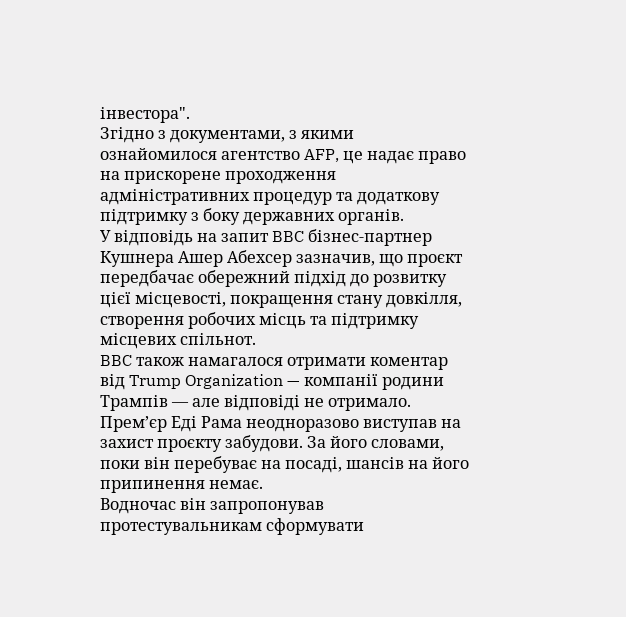інвестора".
Згідно з документами, з якими ознайомилося агентство AFP, це надає право на прискорене проходження адміністративних процедур та додаткову підтримку з боку державних органів.
У відповідь на запит BBC бізнес-партнер Кушнера Ашер Абехсер зазначив, що проєкт передбачає обережний підхід до розвитку цієї місцевості, покращення стану довкілля, створення робочих місць та підтримку місцевих спільнот.
BBC також намагалося отримати коментар від Trump Organization — компанії родини Трампів — але відповіді не отримало.
Прем’єр Еді Рама неодноразово виступав на захист проєкту забудови. За його словами, поки він перебуває на посаді, шансів на його припинення немає.
Водночас він запропонував протестувальникам сформувати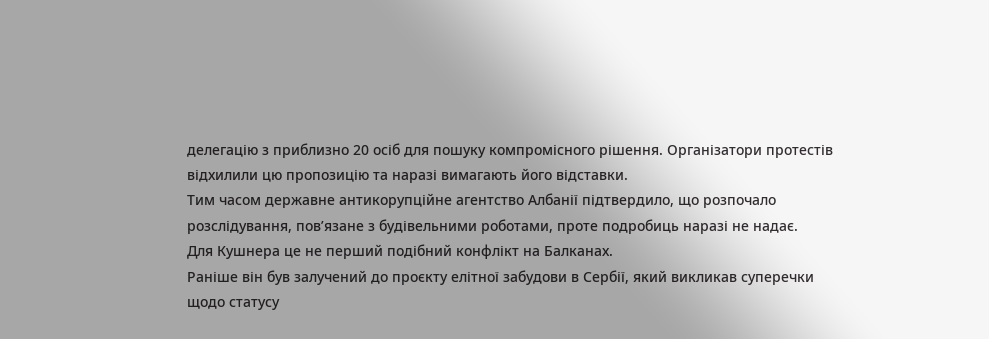делегацію з приблизно 20 осіб для пошуку компромісного рішення. Організатори протестів відхилили цю пропозицію та наразі вимагають його відставки.
Тим часом державне антикорупційне агентство Албанії підтвердило, що розпочало розслідування, пов’язане з будівельними роботами, проте подробиць наразі не надає.
Для Кушнера це не перший подібний конфлікт на Балканах.
Раніше він був залучений до проєкту елітної забудови в Сербії, який викликав суперечки щодо статусу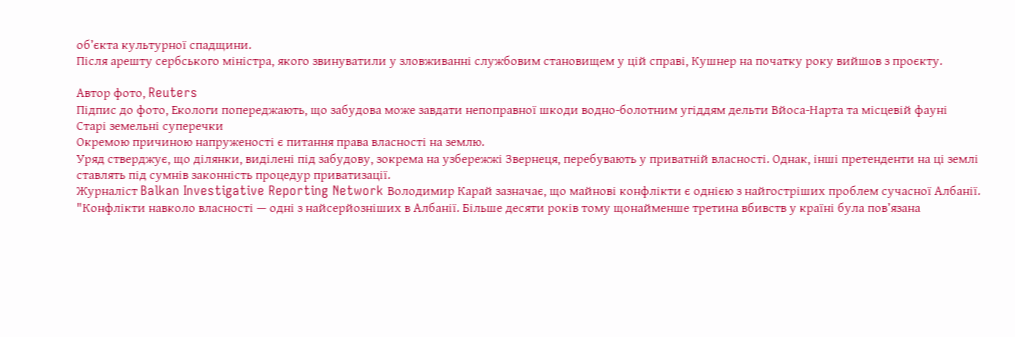об’єкта культурної спадщини.
Після арешту сербського міністра, якого звинуватили у зловживанні службовим становищем у цій справі, Кушнер на початку року вийшов з проєкту.

Автор фото, Reuters
Підпис до фото, Екологи попереджають, що забудова може завдати непоправної шкоди водно-болотним угіддям дельти Вйоса-Нарта та місцевій фауні
Старі земельні суперечки
Окремою причиною напруженості є питання права власності на землю.
Уряд стверджує, що ділянки, виділені під забудову, зокрема на узбережжі Звернеця, перебувають у приватній власності. Однак, інші претенденти на ці землі ставлять під сумнів законність процедур приватизації.
Журналіст Balkan Investigative Reporting Network Володимир Карай зазначає, що майнові конфлікти є однією з найгостріших проблем сучасної Албанії.
"Конфлікти навколо власності — одні з найсерйозніших в Албанії. Більше десяти років тому щонайменше третина вбивств у країні була пов’язана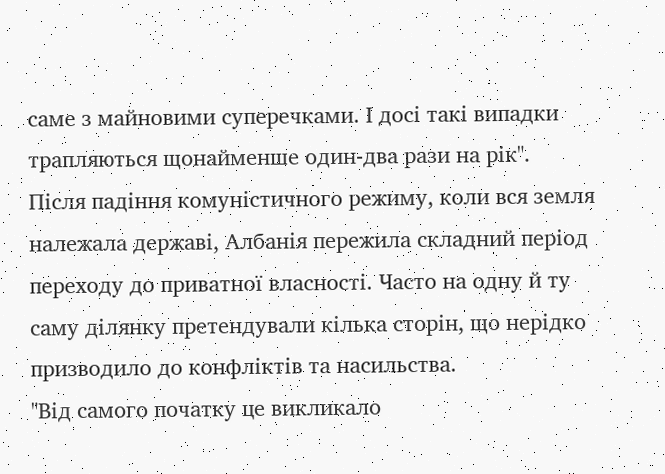саме з майновими суперечками. І досі такі випадки трапляються щонайменше один-два рази на рік".
Після падіння комуністичного режиму, коли вся земля належала державі, Албанія пережила складний період переходу до приватної власності. Часто на одну й ту саму ділянку претендували кілька сторін, що нерідко призводило до конфліктів та насильства.
"Від самого початку це викликало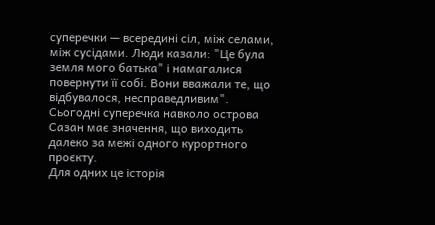суперечки — всередині сіл, між селами, між сусідами. Люди казали: "Це була земля мого батька" і намагалися повернути її собі. Вони вважали те, що відбувалося, несправедливим".
Сьогодні суперечка навколо острова Сазан має значення, що виходить далеко за межі одного курортного проєкту.
Для одних це історія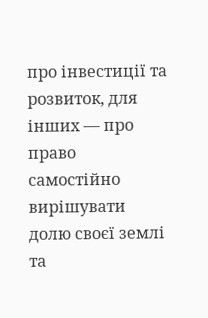про інвестиції та розвиток, для інших — про право самостійно вирішувати долю своєї землі та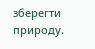зберегти природу.